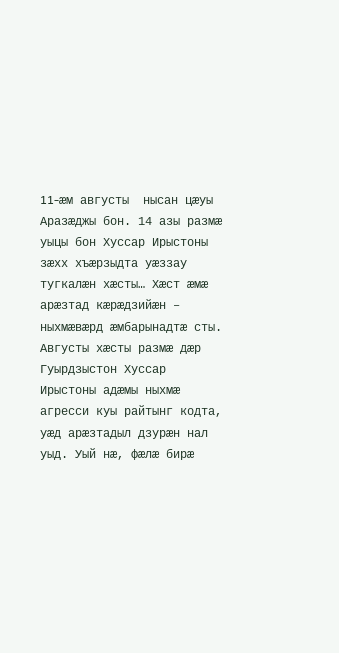11-æм августы  нысан цæуы Аразæджы бон. 14 азы размæ уыцы бон Хуссар Ирыстоны зæхх хъæрзыдта уæззау тугкалæн хæсты… Хæст æмæ арæзтад кæрæдзийæн – ныхмæвæрд æмбарынадтæ сты. Августы хæсты размæ дæр Гуырдзыстон Хуссар Ирыстоны адæмы ныхмæ агресси куы райтынг кодта, уæд арæзтадыл дзурæн нал уыд. Уый нæ, фæлæ бирæ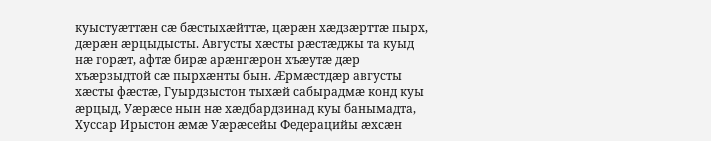куыстуæттæн сæ бæстыхæйттæ, цæрæн хæдзæрттæ пырх, дæрæн æрцыдысты. Августы хæсты рæстæджы та куыд нæ горæт, афтæ бирæ арæнгæрон хъæутæ дæр хъæрзыдтой сæ пырхæнты бын. Æрмæстдæр августы хæсты фæстæ, Гуырдзыстон тыхæй сабырадмæ конд куы æрцыд, Уæрæсе нын нæ хæдбардзинад куы банымадта, Хуссар Ирыстон æмæ Уæрæсейы Федерацийы æхсæн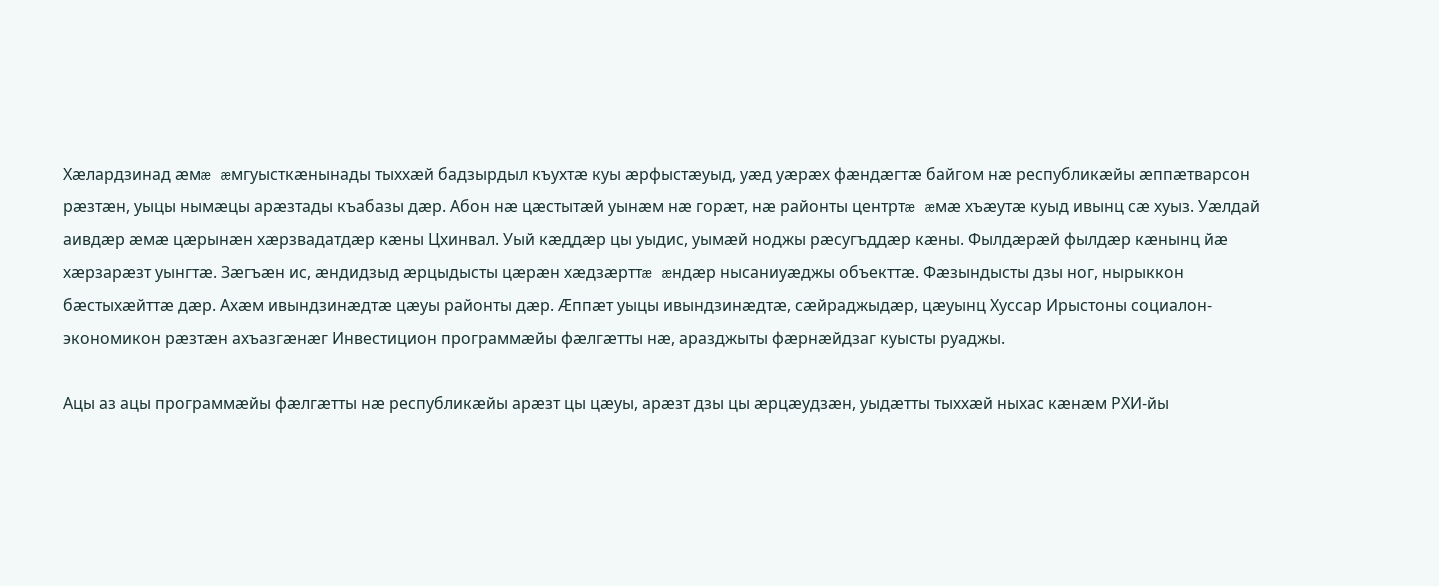Хæлардзинад æмæ æмгуысткæнынады тыххæй бадзырдыл къухтæ куы æрфыстæуыд, уæд уæрæх фæндæгтæ байгом нæ республикæйы æппæтварсон рæзтæн, уыцы нымæцы арæзтады къабазы дæр. Абон нæ цæстытæй уынæм нæ горæт, нæ районты центртæ æмæ хъæутæ куыд ивынц сæ хуыз. Уæлдай аивдæр æмæ цæрынæн хæрзвадатдæр кæны Цхинвал. Уый кæддæр цы уыдис, уымæй ноджы рæсугъддæр кæны. Фылдæрæй фылдæр кæнынц йæ хæрзарæзт уынгтæ. Зæгъæн ис, æндидзыд æрцыдысты цæрæн хæдзæрттæ æндæр нысаниуæджы объекттæ. Фæзындысты дзы ног, нырыккон бæстыхæйттæ дæр. Ахæм ивындзинæдтæ цæуы районты дæр. Æппæт уыцы ивындзинæдтæ, сæйраджыдæр, цæуынц Хуссар Ирыстоны социалон-экономикон рæзтæн ахъазгæнæг Инвестицион программæйы фæлгæтты нæ, аразджыты фæрнæйдзаг куысты руаджы.

Ацы аз ацы программæйы фæлгæтты нæ республикæйы арæзт цы цæуы, арæзт дзы цы æрцæудзæн, уыдæтты тыххæй ныхас кæнæм РХИ-йы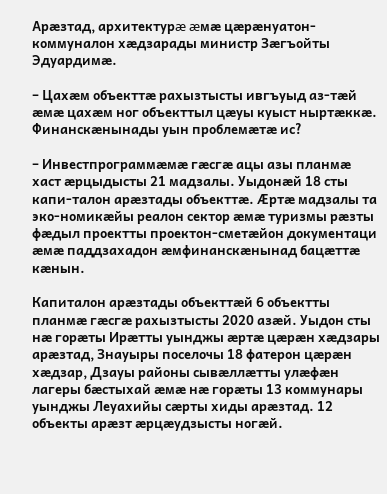Арæзтад, архитектурæ æмæ цæрæнуатон-коммуналон хæдзарады министр Зæгъойты Эдуардимæ.

– Цахæм объекттæ рахызтысты ивгъуыд аз-тæй æмæ цахæм ног объекттыл цæуы куыст ныртæккæ. Финанскæнынады уын проблемæтæ ис?

– Инвестпрограммæмæ гæсгæ ацы азы планмæ хаст æрцыдысты 21 мадзалы. Уыдонæй 18 сты капи-талон арæзтады объекттæ. Æртæ мадзалы та эко-номикæйы реалон сектор æмæ туризмы рæзты фæдыл проектты проектон-сметæйон документаци æмæ паддзахадон æмфинанскæнынад бацæттæ кæнын.

Капиталон арæзтады объекттæй 6 объектты планмæ гæсгæ рахызтысты 2020 азæй. Уыдон сты нæ горæты Ирæтты уынджы æртæ цæрæн хæдзары арæзтад, Знауыры поселочы 18 фатерон цæрæн хæдзар, Дзауы районы сывæллæтты улæфæн лагеры бæстыхай æмæ нæ горæты 13 коммунары уынджы Леуахийы сæрты хиды арæзтад. 12 объекты арæзт æрцæудзысты ногæй.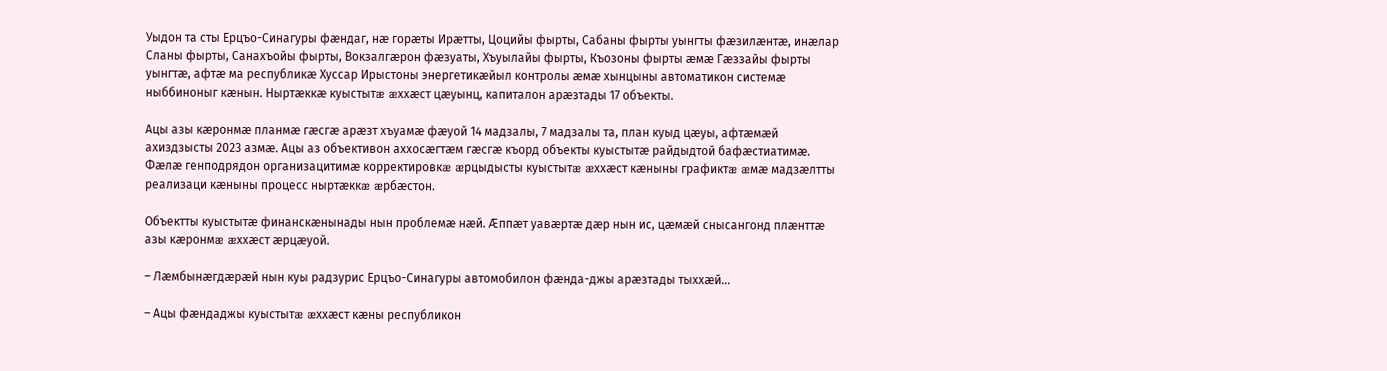Уыдон та сты Ерцъо-Синагуры фæндаг, нæ горæты Ирæтты, Цоцийы фырты, Сабаны фырты уынгты фæзилæнтæ, инæлар Сланы фырты, Санахъойы фырты, Вокзалгæрон фæзуаты, Хъуылайы фырты, Къозоны фырты æмæ Гæззайы фырты уынгтæ, афтæ ма республикæ Хуссар Ирыстоны энергетикæйыл контролы æмæ хынцыны автоматикон системæ ныббиноныг кæнын. Ныртæккæ куыстытæ æххæст цæуынц, капиталон арæзтады 17 объекты.

Ацы азы кæронмæ планмæ гæсгæ арæзт хъуамæ фæуой 14 мадзалы, 7 мадзалы та, план куыд цæуы, афтæмæй ахиздзысты 2023 азмæ. Ацы аз объективон аххосæгтæм гæсгæ къорд объекты куыстытæ райдыдтой бафæстиатимæ. Фæлæ генподрядон организацитимæ корректировкæ æрцыдысты куыстытæ æххæст кæныны графиктæ æмæ мадзæлтты реализаци кæныны процесс ныртæккæ æрбæстон.

Объектты куыстытæ финанскæнынады нын проблемæ нæй. Æппæт уавæртæ дæр нын ис, цæмæй снысангонд плæнттæ азы кæронмæ æххæст æрцæуой.

– Лæмбынæгдæрæй нын куы радзурис Ерцъо-Синагуры автомобилон фæнда-джы арæзтады тыххæй…

– Ацы фæндаджы куыстытæ æххæст кæны республикон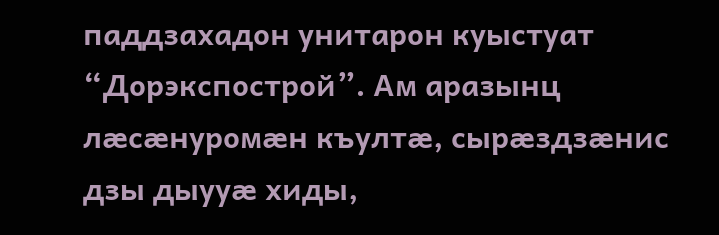паддзахадон унитарон куыстуат “Дорэкспострой”. Ам аразынц лæсæнуромæн къултæ, сырæздзæнис дзы дыууæ хиды,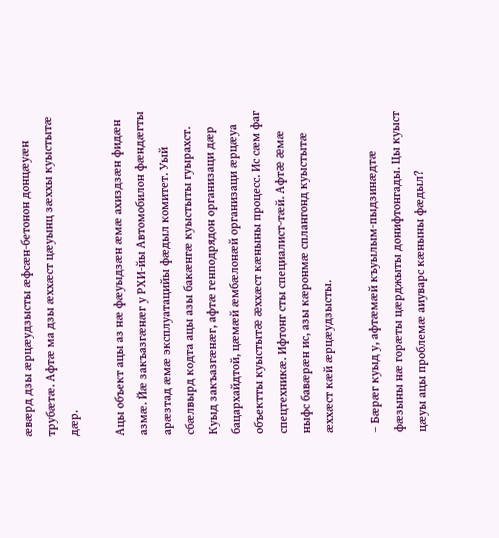æвæрд дзы æрцæудзысты æфсæн-бетонон донцæуæн трубæтæ. Афтæ ма дзы æххæст цæуынц зæххы куыстытæ дæр.

Ацы объект ацы аз нæ фæуыдзæн æмæ ахиздзæн фидæн азмæ. Йæ закъазгæнæг у РХИ-йы Автомобилон фæндæгты арæзтад æмæ эксплуатацийы фæдыл комитет. Уый сбæлвырд кодта ацы азы бакæнгæ куыстыты гуырахст. Куыд закъазгæнæг, афтæ генподрядон организаци дæр бацархайдтой, цæмæй æмбæлонæй организаци æрцæуа объектты куыстытæ æххæст кæныны процесс. Ис сæм фаг спецтехникæ. Ифтонг сты специалист-тæй. Афтæ æмæ ныфс бавæрæн ис, азы кæронмæ сплангонд куыстытæ æххæст кæй æрцæудзысты.

– Бæрæг куыд у, афтæмæй къуылым-пыдзинæдтæ фæзыны нæ горæты цæрджыты донифтонгады. Цы куыст цæуы ацы проблемæ аиуварс кæныны фæдыл?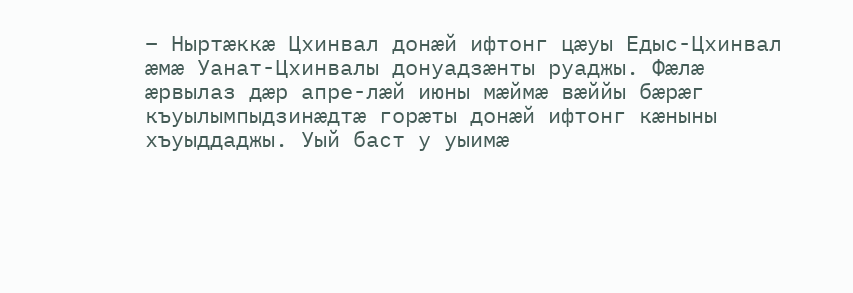– Ныртæккæ Цхинвал донæй ифтонг цæуы Едыс-Цхинвал æмæ Уанат-Цхинвалы донуадзæнты руаджы. Фæлæ æрвылаз дæр апре-лæй июны мæймæ вæййы бæрæг къуылымпыдзинæдтæ горæты донæй ифтонг кæныны хъуыддаджы. Уый баст у уыимæ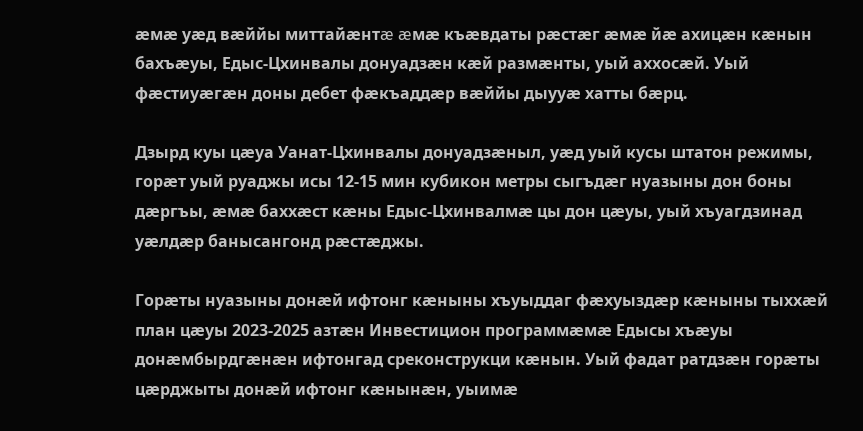æмæ уæд вæййы миттайæнтæ æмæ къæвдаты рæстæг æмæ йæ ахицæн кæнын бахъæуы, Едыс-Цхинвалы донуадзæн кæй размæнты, уый аххосæй. Уый фæстиуæгæн доны дебет фæкъаддæр вæййы дыууæ хатты бæрц.

Дзырд куы цæуа Уанат-Цхинвалы донуадзæныл, уæд уый кусы штатон режимы, горæт уый руаджы исы 12-15 мин кубикон метры сыгъдæг нуазыны дон боны дæргъы, æмæ баххæст кæны Едыс-Цхинвалмæ цы дон цæуы, уый хъуагдзинад уæлдæр банысангонд рæстæджы.

Горæты нуазыны донæй ифтонг кæныны хъуыддаг фæхуыздæр кæныны тыххæй план цæуы 2023-2025 азтæн Инвестицион программæмæ Едысы хъæуы донæмбырдгæнæн ифтонгад среконструкци кæнын. Уый фадат ратдзæн горæты цæрджыты донæй ифтонг кæнынæн, уыимæ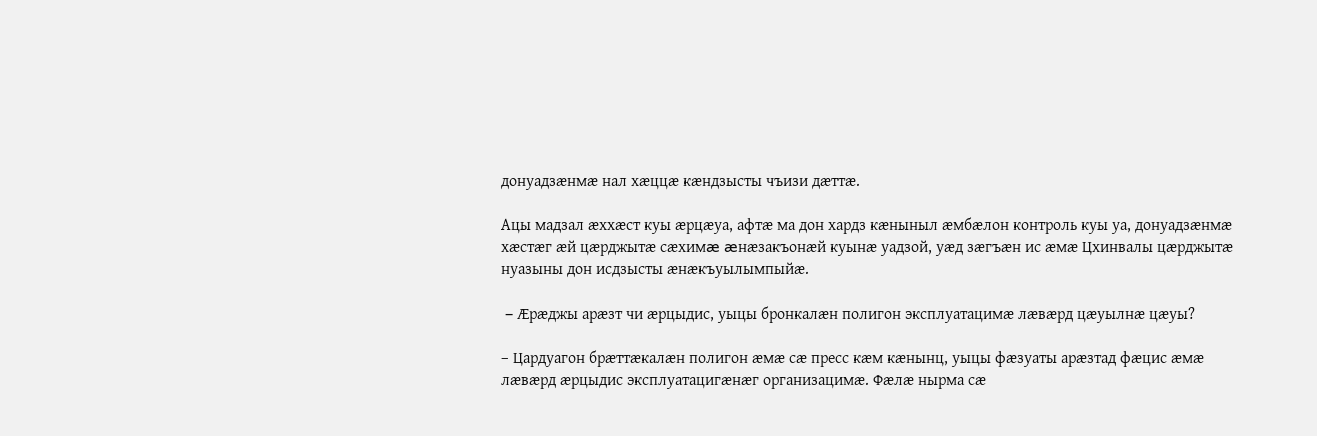донуадзæнмæ нал хæццæ кæндзысты чъизи дæттæ.

Ацы мадзал æххæст куы æрцæуа, афтæ ма дон хардз кæныныл æмбæлон контроль куы уа, донуадзæнмæ хæстæг æй цæрджытæ сæхимæ æнæзакъонæй куынæ уадзой, уæд зæгъæн ис æмæ Цхинвалы цæрджытæ нуазыны дон исдзысты æнæкъуылымпыйæ.

 – Æрæджы арæзт чи æрцыдис, уыцы бронкалæн полигон эксплуатацимæ лæвæрд цæуылнæ цæуы?

– Цардуагон брæттæкалæн полигон æмæ сæ пресс кæм кæнынц, уыцы фæзуаты арæзтад фæцис æмæ лæвæрд æрцыдис эксплуатацигæнæг организацимæ. Фæлæ нырма сæ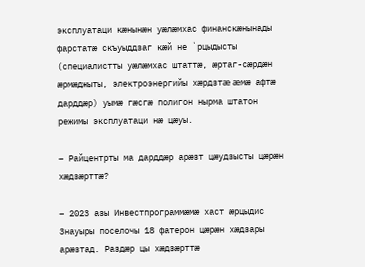эксплуатаци кæнынæн уæлæмхас финанскæнынады фарстатæ скъуыддзаг кæй не `рцыдысты (специалистты уæлæмхас штаттæ, æртаг-сæрдæн æрмæджыты, электроэнергийы хæрдзтæ æмæ афтæ дарддæр) уымæ гæсгæ полигон нырма штатон режимы эксплуатаци нæ цæуы.

– Райцентрты ма дарддæр арæзт цæудзысты цæрæн хæдзæрттæ?

– 2023 азы Инвестпрограммæмæ хаст æрцыдис Знауыры поселочы 18 фатерон цæрæн хæдзары арæзтад. Раздæр цы хæдзæрттæ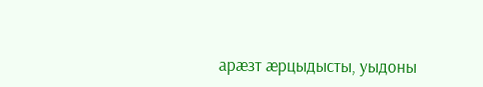арæзт æрцыдысты, уыдоны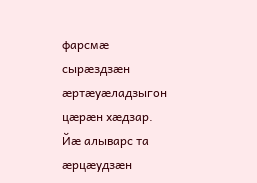фарсмæ сырæздзæн æртæуæладзыгон цæрæн хæдзар. Йæ алыварс та æрцæудзæн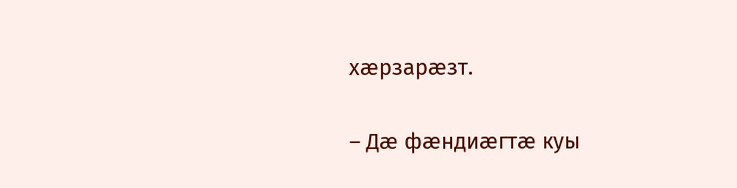хæрзарæзт.

– Дæ фæндиæгтæ куы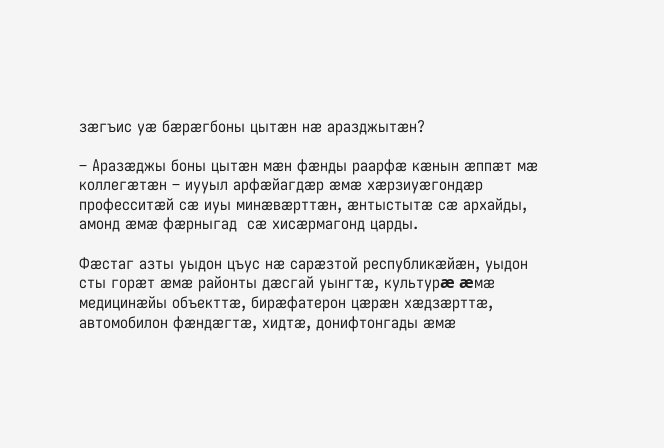зæгъис уæ бæрæгбоны цытæн нæ аразджытæн?

– Аразæджы боны цытæн мæн фæнды раарфæ кæнын æппæт мæ коллегæтæн – иууыл арфæйагдæр æмæ хæрзиуæгондæр професситæй сæ иуы минæвæрттæн, æнтыстытæ сæ архайды, амонд æмæ фæрныгад  сæ хисæрмагонд царды.

Фæстаг азты уыдон цъус нæ сарæзтой республикæйæн, уыдон сты горæт æмæ районты дæсгай уынгтæ, культурæ æмæ медицинæйы объекттæ, бирæфатерон цæрæн хæдзæрттæ, автомобилон фæндæгтæ, хидтæ, донифтонгады æмæ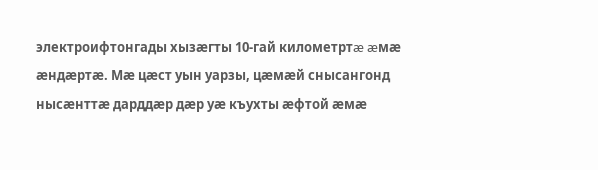электроифтонгады хызæгты 10-гай километртæ æмæ æндæртæ. Мæ цæст уын уарзы, цæмæй снысангонд нысæнттæ дарддæр дæр уæ къухты æфтой æмæ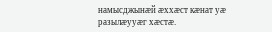намысджынæй æххæст кæнат уæ разылæууæг хæстæ.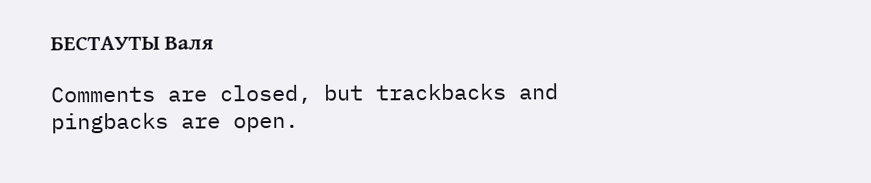БЕСТАУТЫ Валя

Comments are closed, but trackbacks and pingbacks are open.